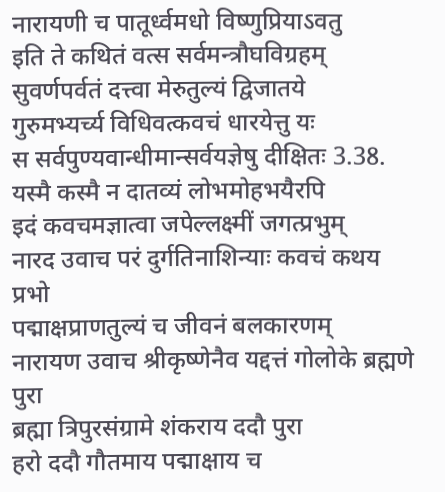नारायणी च पातूर्ध्वमधो विष्णुप्रियाऽवतु
इति ते कथितं वत्स सर्वमन्त्रौघविग्रहम्
सुवर्णपर्वतं दत्त्वा मेरुतुल्यं द्विजातये
गुरुमभ्यर्च्य विधिवत्कवचं धारयेत्तु यः
स सर्वपुण्यवान्धीमान्सर्वयज्ञेषु दीक्षितः 3.38.
यस्मै कस्मै न दातव्यं लोभमोहभयैरपि
इदं कवचमज्ञात्वा जपेल्लक्ष्मीं जगत्प्रभुम्
नारद उवाच परं दुर्गतिनाशिन्याः कवचं कथय प्रभो
पद्माक्षप्राणतुल्यं च जीवनं बलकारणम्
नारायण उवाच श्रीकृष्णेनैव यद्दत्तं गोलोके ब्रह्मणे पुरा
ब्रह्मा त्रिपुरसंग्रामे शंकराय ददौ पुरा
हरो ददौ गौतमाय पद्माक्षाय च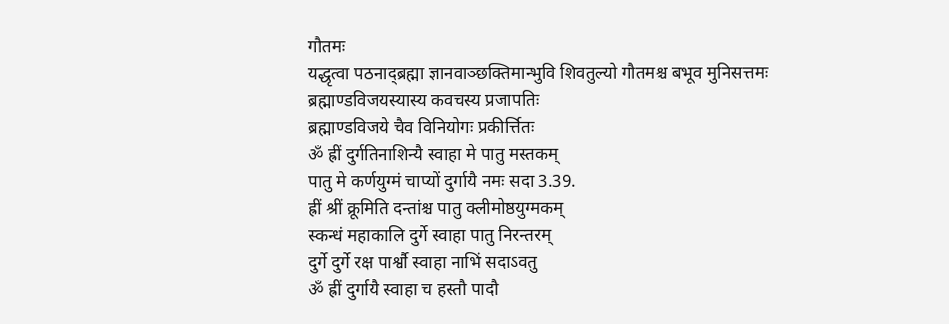गौतमः
यद्धृत्वा पठनाद्ब्रह्मा ज्ञानवाञ्छक्तिमान्भुवि शिवतुल्यो गौतमश्च बभूव मुनिसत्तमः
ब्रह्माण्डविजयस्यास्य कवचस्य प्रजापतिः
ब्रह्माण्डविजये चैव विनियोगः प्रकीर्त्तितः
ॐ ह्रीं दुर्गतिनाशिन्यै स्वाहा मे पातु मस्तकम्
पातु मे कर्णयुग्मं चाप्यों दुर्गायै नमः सदा 3.39.
ह्रीं श्रीं क्रूमिति दन्तांश्च पातु क्लीमोष्ठयुग्मकम्
स्कन्धं महाकालि दुर्गे स्वाहा पातु निरन्तरम्
दुर्गे दुर्गे रक्ष पार्श्वौ स्वाहा नाभिं सदाऽवतु
ॐ ह्रीं दुर्गायै स्वाहा च हस्तौ पादौ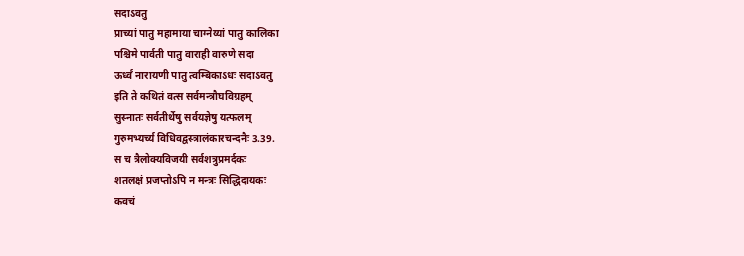सदाऽवतु
प्राच्यां पातु महामाया चाग्नेय्यां पातु कालिका
पश्चिमे पार्वती पातु वाराही वारुणे सदा
ऊर्ध्वं नारायणी पातु त्वम्बिकाऽधः सदाऽवतु
इति ते कथितं वत्स सर्वमन्त्रौघविग्रहम्
सुस्नातः सर्वतीर्थेषु सर्वयज्ञेषु यत्फलम्
गुरुमभ्यर्च्य विधिवद्वस्त्रालंकारचन्दनैः 3.39.
स च त्रैलोक्यविजयी सर्वशत्रुप्रमर्दकः
शतलक्षं प्रजप्तोऽपि न मन्त्रः सिद्धिदायकः
कवचं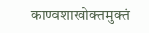काण्वशाखोक्तमुक्तं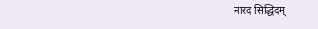नारद सिद्धिदम्